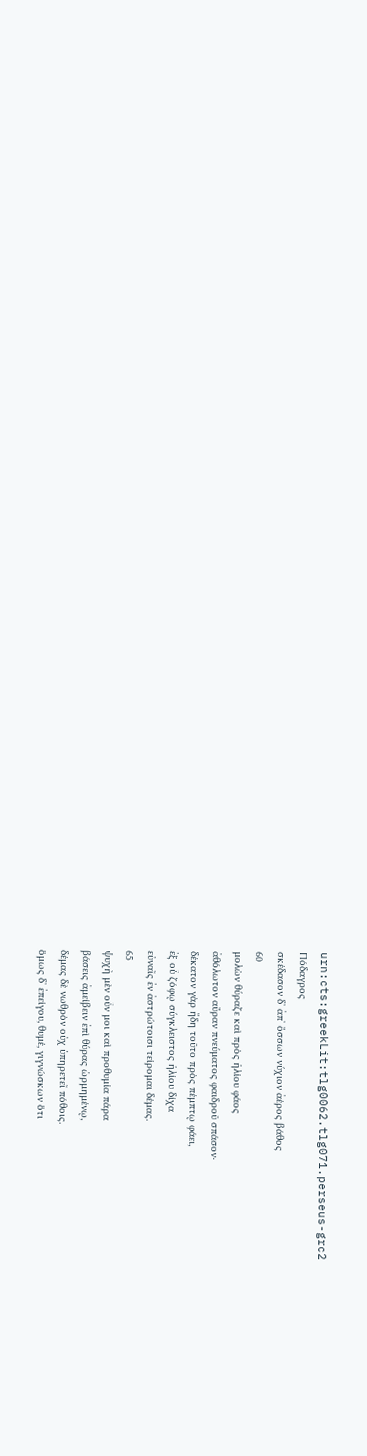urn:cts:greekLit:tlg0062.tlg071.perseus-grc2
Πόδαγρος
σκέδασον δʼ ἀπʼ ὄσσων νύχιον ἀέρος βάθος
60
μολὼν θύραζε καὶ πρὸς ἡλίου φάος
ἀθόλωτον αὔραν πνεύματος φαιδροῦ σπάσον·
δέκατον γὰρ ἤδη τοῦτο πρὸς πέμπτῳ φάει,
ἐξ οὗ ζόφῳ σύγκλειστος ἡλίου δίχα
εὐναῖς ἐν ἀστρώτοισι τείρομαι δέμας.
65
ψυχὴ μὲν οὖν μοι καὶ προθυμία πάρα
βάσεις ἀμείβειν ἐπὶ θύρας ὡρμημένῳ,
δέμας δὲ νωθρὸν οὐχ ὑπηρετεῖ πόθοις.
ὅμως δʼ ἐπείγου, θυμέ, γιγνώσκων ὅτι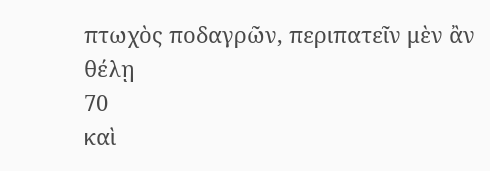πτωχὸς ποδαγρῶν, περιπατεῖν μὲν ἂν θέλῃ
70
καὶ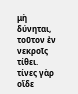μὴ δύνηται, τοῦτον ἐν νεκροῖς τίθει.
τίνες γὰρ οἵδε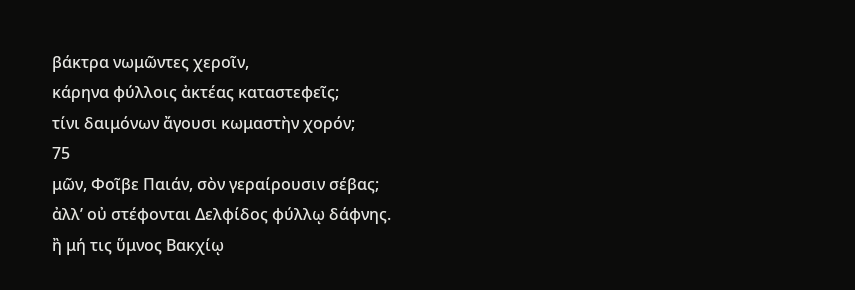βάκτρα νωμῶντες χεροῖν,
κάρηνα φύλλοις ἀκτέας καταστεφεῖς;
τίνι δαιμόνων ἄγουσι κωμαστὴν χορόν;
75
μῶν, Φοῖβε Παιάν, σὸν γεραίρουσιν σέβας;
ἀλλʼ οὐ στέφονται Δελφίδος φύλλῳ δάφνης.
ἢ μή τις ὕμνος Βακχίῳ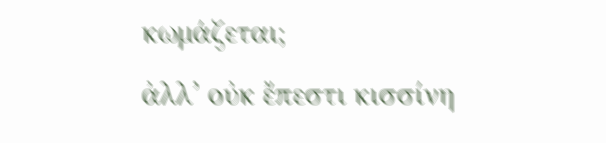κωμάζεται;
ἀλλ’ οὐκ ἔπεστι κισσίνη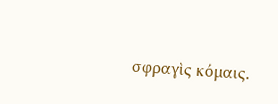σφραγὶς κόμαις.